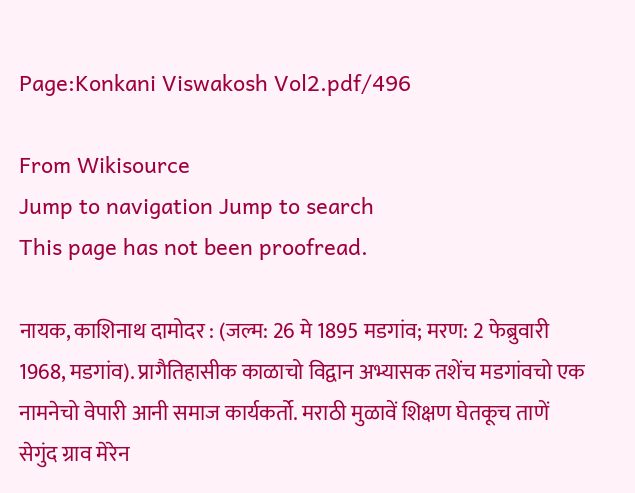Page:Konkani Viswakosh Vol2.pdf/496

From Wikisource
Jump to navigation Jump to search
This page has not been proofread.

नायक, काशिनाथ दामोदर : (जल्म: 26 मे 1895 मडगांव; मरण: 2 फेब्रुवारी 1968, मडगांव). प्रागैतिहासीक काळाचो विद्वान अभ्यासक तशेंच मडगांवचो एक नामनेचो वेपारी आनी समाज कार्यकर्तो. मराठी मुळावें शिक्षण घेतकूच ताणें सेगुंद ग्राव मेरेन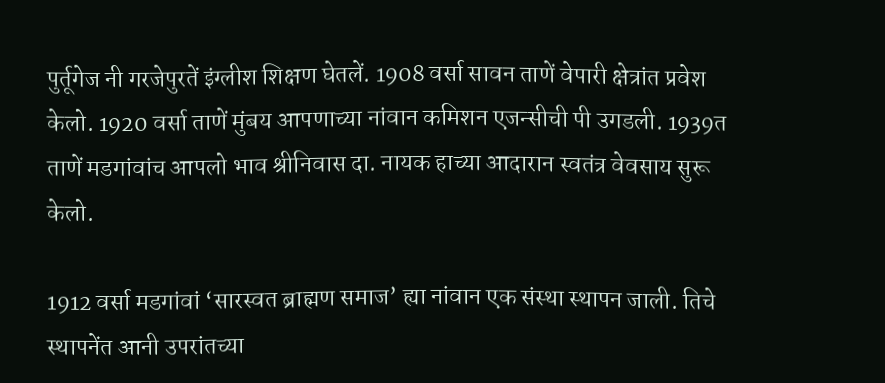पुर्तूगेज नी गरजेपुरतें इंग्लीश शिक्षण घेतलें. 1908 वर्सा सावन ताणें वेपारी क्षेत्रांत प्रवेश केलो. 1920 वर्सा ताणें मुंबय आपणाच्या नांवान कमिशन एजन्सीची पी उगडली. 1939त ताणें मडगांवांच आपलो भाव श्रीनिवास दा. नायक हाच्या आदारान स्वतंत्र वेवसाय सुरू केलो.

1912 वर्सा मडगांवां ‘सारस्वत ब्राह्मण समाज’ ह्या नांवान एक संस्था स्थापन जाली. तिचे स्थापनेंत आनी उपरांतच्या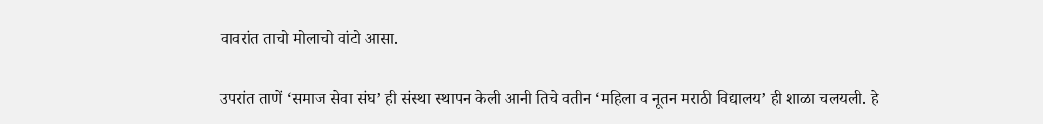वावरांत ताचो मोलाचो वांटो आसा.

उपरांत ताणें ‘समाज सेवा संघ’ ही संस्था स्थापन केली आनी तिचे वतीन ‘महिला व नूतन मराठी विद्यालय’ ही शाळा चलयली. हे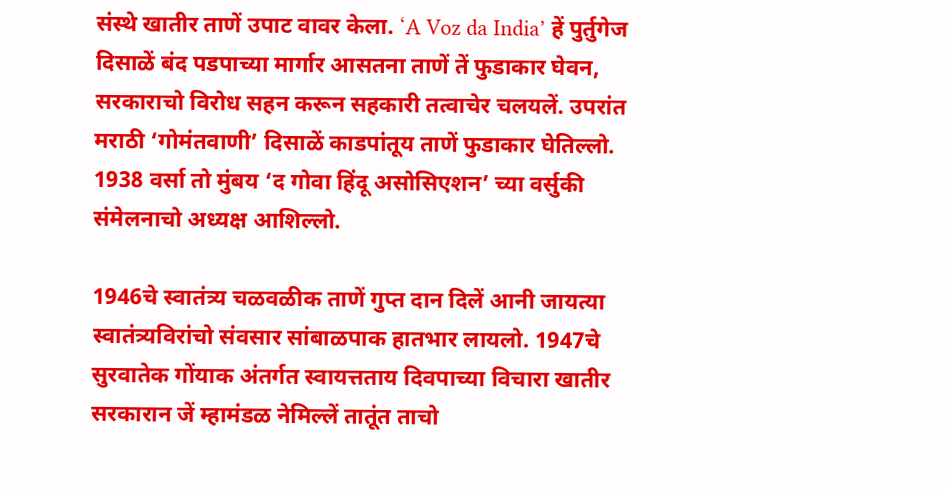संस्थे खातीर ताणें उपाट वावर केला. ‘A Voz da India’ हें पुर्तुगेज दिसाळें बंद पडपाच्या मार्गार आसतना ताणें तें फुडाकार घेवन, सरकाराचो विरोध सहन करून सहकारी तत्वाचेर चलयलें. उपरांत मराठी ‘गोमंतवाणी’ दिसाळें काडपांतूय ताणें फुडाकार घेतिल्लो. 1938 वर्सा तो मुंबय ‘द गोवा हिंदू असोसिएशन’ च्या वर्सुकी संमेलनाचो अध्यक्ष आशिल्लो.

1946चे स्वातंत्र्य चळवळीक ताणें गुप्त दान दिलें आनी जायत्या स्वातंत्र्यविरांचो संवसार सांबाळपाक हातभार लायलो. 1947चे सुरवातेक गोंयाक अंतर्गत स्वायत्तताय दिवपाच्या विचारा खातीर सरकारान जें म्हामंडळ नेमिल्लें तातूंत ताचो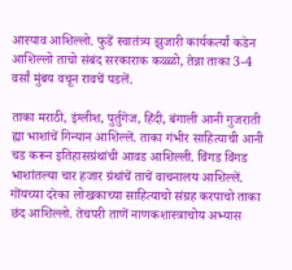आस्पाव आशिल्लो. फुडें स्वातंत्र्य झुजारी कार्यकर्त्यां कडेन आशिल्लो ताचो संबंद सरकाराक कळ्ळो, तेन्ना ताका 3-4 वर्सां मुंबय वचून रावचें पडलें.

ताका मराठी, इंग्लीश, पुर्तुगेज, हिंदी, बंगाली आनी गुजराती ह्या भाशांचें गिन्यान आशिल्लें. ताका गंभीर साहित्याची आनी चड करून इतिहासग्रंथांची आवड आशिल्ली. विंगड विंगड भाशांतल्या चार हजार ग्रंथांचें ताचें वाचनालय आशिल्लें. गोंयच्या दरेका लोखकाच्या साहित्याचो संग्रह करपाचो ताका छंद आशिल्लो. तेचपरी ताणें नाणकशास्त्राचोय अभ्यास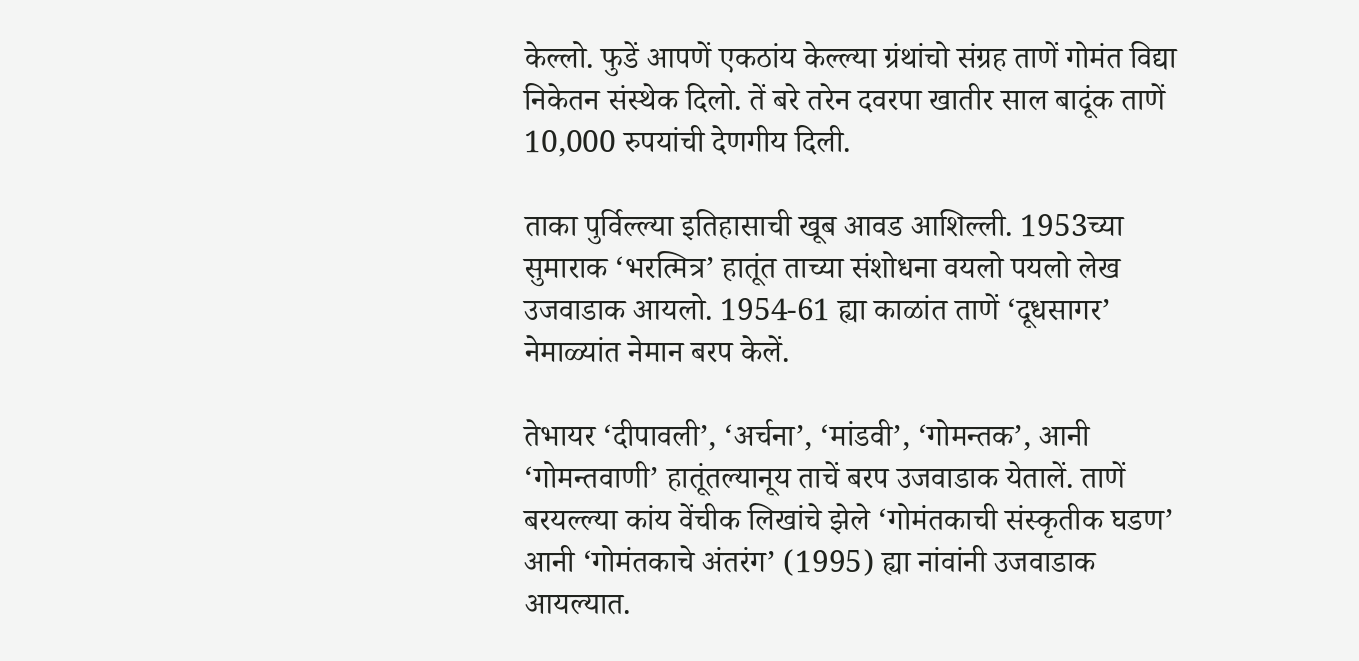केल्लो. फुडें आपणें एकठांय केल्ल्या ग्रंथांचो संग्रह ताणें गोमंत विद्या निकेतन संस्थेक दिलो. तें बरे तरेन दवरपा खातीर साल बादूंक ताणें 10,000 रुपयांची देणगीय दिली.

ताका पुर्विल्ल्या इतिहासाची खूब आवड आशिल्ली. 1953च्या सुमाराक ‘भरत्मित्र’ हातूंत ताच्या संशोधना वयलो पयलो लेख उजवाडाक आयलो. 1954-61 ह्या काळांत ताणें ‘दूधसागर’ नेमाळ्यांत नेमान बरप केलें.

तेभायर ‘दीपावली’, ‘अर्चना’, ‘मांडवी’, ‘गोमन्तक’, आनी ‘गोमन्तवाणी’ हातूंतल्यानूय ताचें बरप उजवाडाक येतालें. ताणें बरयल्ल्या कांय वेंचीक लिखांचे झेले ‘गोमंतकाची संस्कृतीक घडण’ आनी ‘गोमंतकाचे अंतरंग’ (1995) ह्या नांवांनी उजवाडाक आयल्यात.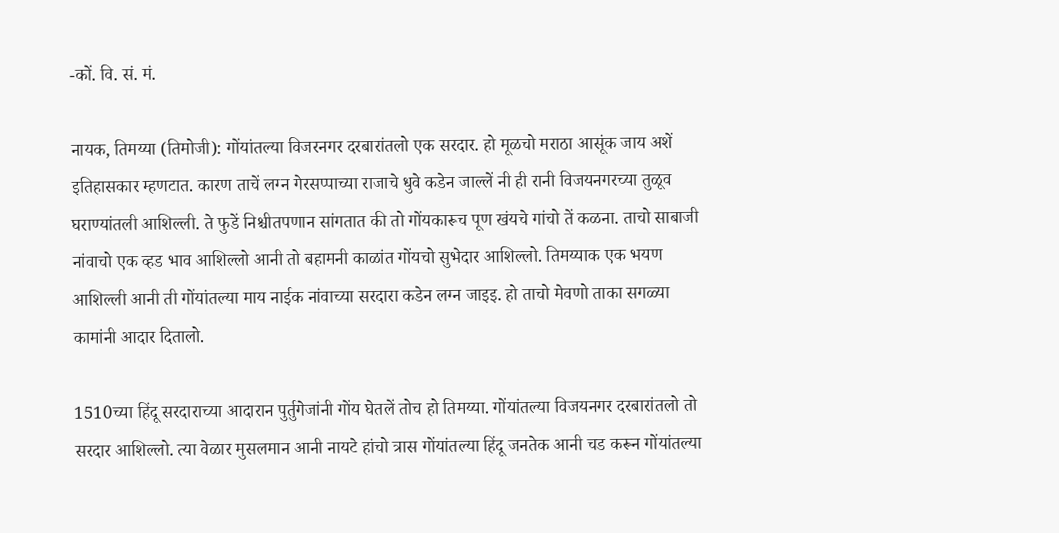-कों. वि. सं. मं.

नायक, तिमय्या (तिमोजी): गोंयांतल्या विजरनगर दरबारांतलो एक सरदार. हो मूळचो मराठा आसूंक जाय अशें इतिहासकार म्हणटात. कारण ताचें लग्न गेरसप्पाच्या राजाचे धुवे कडेन जाल्लें नी ही रानी विजयनगरच्या तुळूव घराण्यांतली आशिल्ली. ते फुडें निश्चीतपणान सांगतात की तो गोंयकारूच पूण खंयचे गांचो तें कळना. ताचो साबाजी नांवाचो एक व्हड भाव आशिल्लो आनी तो बहामनी काळांत गोंयचो सुभेदार आशिल्लो. तिमय्याक एक भयण आशिल्ली आनी ती गोंयांतल्या माय नाईक नांवाच्या सरदारा कडेन लग्न जाइइ. हो ताचो मेवणो ताका सगळ्या कामांनी आदार दितालो.

1510च्या हिंदू सरदाराच्या आदारान पुर्तुगेजांनी गोंय घेतलें तोच हो तिमय्या. गोंयांतल्या विजयनगर दरबारांतलो तो सरदार आशिल्लो. त्या वेळार मुसलमान आनी नायटे हांचो त्रास गोंयांतल्या हिंदू जनतेक आनी चड करून गोंयांतल्या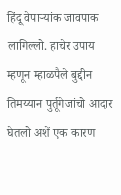हिंदू वेपाऱ्यांक जावपाक लागिल्लो. हाचेर उपाय म्हणून म्हाळपैले बुद्दीन तिमय्यान पुर्तूगेजांचो आदार घेतलो अशें एक कारण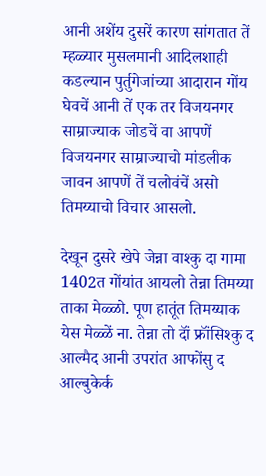आनी अशेंय दुसरें कारण सांगतात तें म्हळ्यार मुसलमानी आदिलशाही कडल्यान पुर्तुगेजांच्या आदारान गोंय घेवचें आनी तें एक तर विजयनगर साम्राज्याक जोडचें वा आपणें विजयनगर साम्राज्याचो मांडलीक जावन आपणें तें चलोवंचें असो तिमय्याचो विचार आसलो.

देखून दुसरे खेपे जेन्ना वाश्कु दा गामा 1402त गोंयांत आयलो तेन्ना तिमय्या ताका मेळ्ळो. पूण हातूंत तिमय्याक येस मेळ्ळें ना. तेन्ना तो दॉं फ्रॉंसिश्कु द आल्मैद आनी उपरांत आफोंसु द आल्बुकेर्क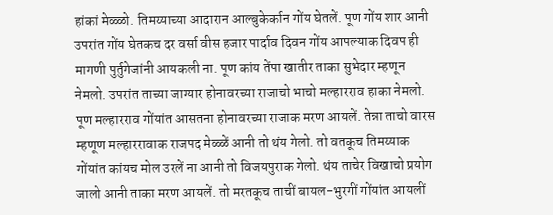हांकां मेळ्ळो. तिमय्याच्या आदारान आल्बुकेर्कान गोंय घेतलें. पूण गोंय शार आनी उपरांत गोंय घेतकच दर वर्सा वीस हजार पार्दाव दिवन गोंय आपल्याक दिवप ही मागणी पुर्तुगेजांनी आयकली ना. पूण कांय तेंपा खातीर ताका सुभेदार म्हणून नेमलो. उपरांत ताच्या जाग्यार होनावरच्या राजाचो भाचो मल्हारराव हाका नेमलो. पूण मल्हारराव गोंयांत आसतना होनावरच्या राजाक मरण आयलें. तेन्ना ताचो वारस म्हणूण मल्हाररावाक राजपद मेळ्ळें आनी तो थंय गेलो. तो वतकूच तिमय्याक गोंयांत कांयच मोल उरलें ना आनी तो विजयपुराक गेलो. थंय ताचेर विखाचो प्रयोग जालो आनी ताका मरण आयलें. तो मरतकूच ताचीं बायल-भुरगीं गोंयांत आयलीं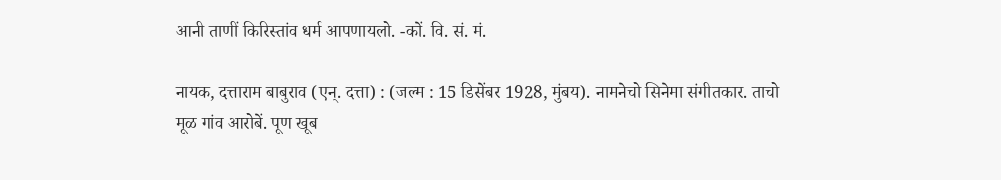आनी ताणीं किरिस्तांव धर्म आपणायलो. -कों. वि. सं. मं.

नायक, दत्ताराम बाबुराव (एन्. दत्ता) : (जल्म : 15 डिसेंबर 1928, मुंबय). नामनेचो सिनेमा संगीतकार. ताचो मूळ गांव आरोबें. पूण खूब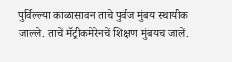पुर्विल्ल्या काळासावन ताचे पुर्वज मुंबय स्थायीक जाल्ले. ताचें मॅट्रीकमेरेनचें शिक्षण मुंबयच जालें.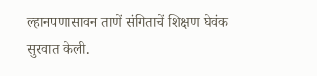ल्हानपणासावन ताणें संगिताचें शिक्षण घेवंक सुरवात केली.